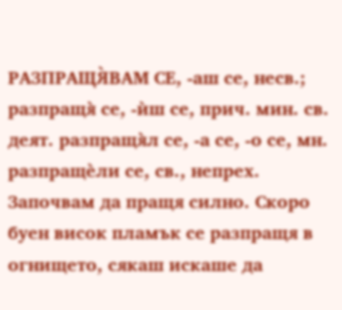РАЗПРАЩЯ̀ВАМ СЕ, -аш се, несв.; разпращя̀ се, -ѝш се, прич. мин. св. деят. разпращя̀л се, -а се, -о се, мн. разпращѐли се, св., непрех. Започвам да пращя силно. Скоро буен висок пламък се разпращя в огнището, сякаш искаше да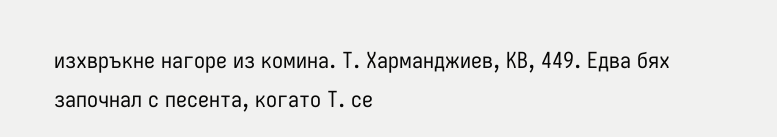изхвръкне нагоре из комина. Т. Харманджиев, КВ, 449. Едва бях започнал с песента, когато Т. се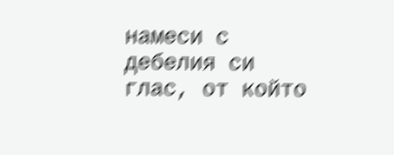намеси с дебелия си глас, от който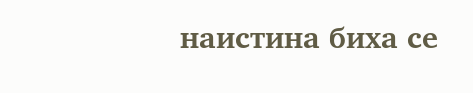наистина биха се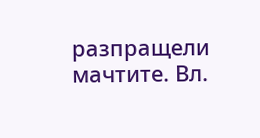разпращели мачтите. Вл.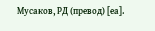Мусаков, РД (превод) [еа].